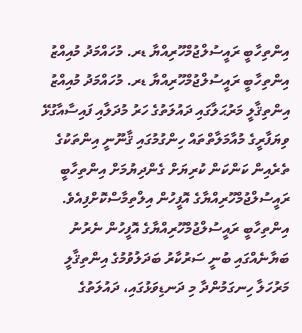އިންތިހާބީ ރައީސުލްޖުމްހޫރިއްޔާ ޑރ. މުހައްމަދު މުއިއްޒު
އިންތިހާބީ ރައީސުލްޖުމްހޫރިއްޔާ ޑރ. މުހައްމަދު މުއިއްޒު
އިންތިޤާލީ މަރުޙަލާގައި ދައުލަތުގެ ހަރު މުދަލާއި ފައިސާއާގުޅޭ ވިޔަފާރީގެ މުއާމަލާތްތައް ހިންގުމުގައި ޤާނޫނީ އިންތަކުގެ ތެރެއިން ކަންކަން ކުރިޔަށް ގެންދިޔުމަށް އިންތިހާބީ ރައީސުލްޖުމްހޫރިއްޔާގެ އޮފީހުން އިލްތިމާސްކޮށްފިއެވެ.
އިންތިހާބީ ރައީސުލްޖުމްހޫރިއްޔާގެ އޮފީހުން ނެރުނު ބަޔާނެއްގައި ބުނީ ސަރުކާރު ބަދަލުވުމުގެ އިންތިޤާލީ މަރުހަލާ ހިނގަމުންދާ މި ދަނޑިވަޅުގައި، ދައުލަތުގެ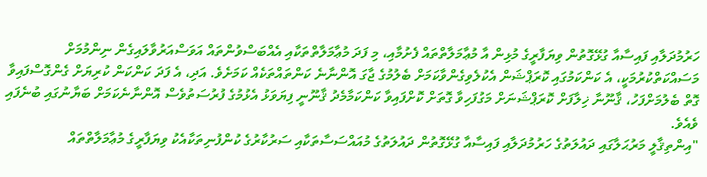ހަރުމުދަލާއި ފައިސާއާ ގުޅޭގޮތުން ވިޔަފާރީގެ މުޅިން އާ މުޢާމަލާތްތައް ފެށުމާއި، މި ފަދަ މުޢާމަލާތްތަކާއި އެއްބަސްވުންތައް އަވަސްއަރުވާލައިގެން ނިންމުމަށް މަސައްކަތްކުރުމަކީ، އެ ކަންކަމުގައި ކޮރަޕްޝަން އެކުލެވިގެންވާކަމަށް ބެލުމުގެ ޖާގަ އޮންނާނެ ކަންތައްތަކެއް ކަމަށެވެ. އަދި، އެ ފަދަ ކަންކަން ކުރިޔަށް ގެންގޮސްފައިވާ ގޮތް ބެލުމަށްފަހު، ޤާނޫނާ ޚިލާފަށް ކޮރަޕްޝަނަށް މަގުފަހިވާ ގޮތަށް ކޮށްފައިވާ ކަންކަމާމެދު ޤާނޫނީ ފިޔަވަޅު އެޅުމުގެ ފުރުސަތުވެސް އޮންނާނެކަމަށް ބަޔާނުގައި ބުނެފައި ވެއެވެ.
"އިންތިޤާލީ މަރުޙަލާގައި ދައުލަތުގެ ހަރުމުދަލާއި ފައިސާއާ ގުޅޭގޮތުން ދައުލަތުގެ މުއައްސަސާތަކާއި ސަރުކާރުގެ ކުންފުނިތަކާއެކު ވިޔަފާރީގެ މުޢާމަލާތްތައް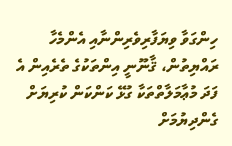ހިންގަވާ ވިޔަފާރިވެރިންނާއި އެންމެހާ ރައްޔިތުން، ޤާނޫނީ އިންތަކުގެ ތެރެއިން އެ ފަދަ މުޢާމަލާތްތަކާ ގުޅޭ ކަންކަން ކުރިޔަށް ގެންދިޔުމަށް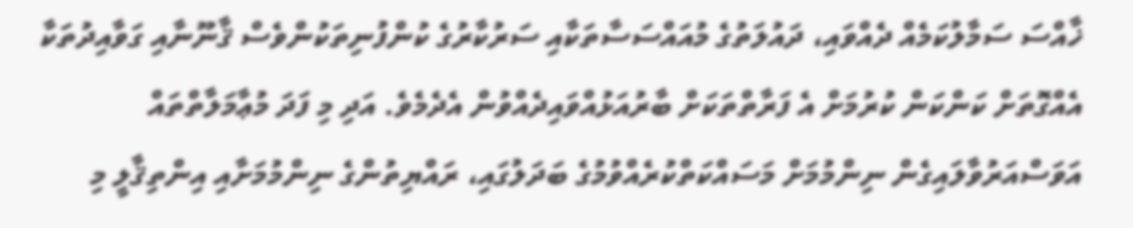ޚާއްސަ ސަމާލުކަމެއް ދެއްވައި، ދައުލަތުގެ މުއައްސަސާތަކާއި ސަރުކާރުގެ ކުންފުނިތަކުންވެސް ޤާނޫނާއި ގަވާއިދުތަކާ އެއްގޮތަށް ކަންކަން ކުރުމަށް އެ ފަރާތްތަކަށް ބާރުއަޅުއްވައިދެއްވުން އެދެމެވެ. އަދި މި ފަދަ މުޢާމަލާތްތައް އަވަސްއަރުވާލައިގެން ނިންމުމަށް މަސައްކަތްކުރެއްވުމުގެ ބަދަލުގައި، ރައްޔިތުންގެ ނިންމުމަށާއި އިންތިޤާލީ މި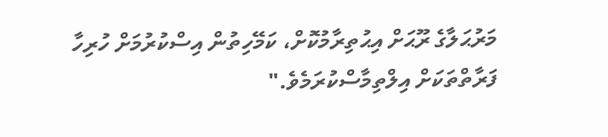މަރުޙަލާގެ ރޫޙަށް އިޙުތިރާމުކޮށް، ކަމޭހިތުން އިސްކުރުމަށް ހުރިހާ ފަރާތްތަކަށް އިލްތިމާސްކުރަމެވެ."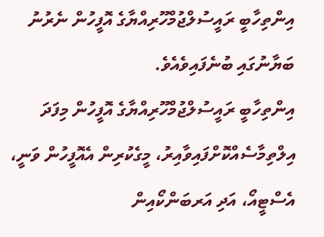އިންތިހާބީ ރައީސުލްޖުމްހޫރިއްޔާގެ އޮފީހުން ނެރުނު ބަޔާނުގައި ބުނެފައިވެއެވެ.
އިންތިހާބީ ރައީސުލްޖުމްހޫރިއްޔާގެ އޮފީހުން މިފަދަ އިލްތިމާސެއްކޮށްފައިވާއިރު، މީގެކުރިން އެއޮފީހުން ވަނީ، އެސްޓީއޯ، އަދި އަރބަންކޯއިން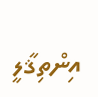އިންތިޤާލީ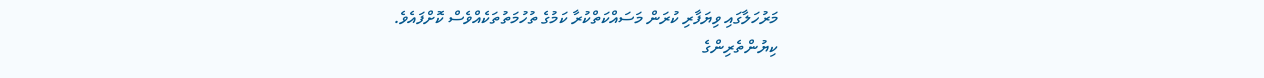މަރުހަލާގައި ވިޔަފާރި ކުރަން މަސައްކަތްކުރާ ކަމުގެ ތުހުމަތުތަކެއްވެސް ކޮށްފައެވެ.
ކިޔުންތެރިންގެ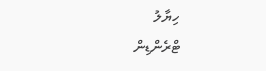ހިޔާލު
ޓްރެންޑިން